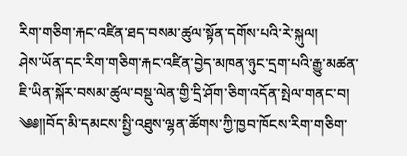རིག་གཅིག་རྐང་འཛིན་ཐད་བསམ་ཚུལ་སྟོན་དགོས་པའི་རེ་སྐུལ།
ཤེས་ཡོན་དང་རིག་གཅིག་རྐང་འཛིན་བྱེད་མཁན་ཉུང་དྲག་པའི་རྒྱུ་མཚན་ཇི་ཡིན་སྐོར་བསམ་ཚུལ་བསྡུ་ལེན་གྱི་དྲི་ཤོག་ཅིག་འདོན་སྤེལ་གནང་བ།
༄༅༎བོད་མི་དམངས་སྤྱི་འཐུས་ལྷན་ཚོགས་ཀྱི་ཁྱབ་ཁོངས་རིག་གཅིག་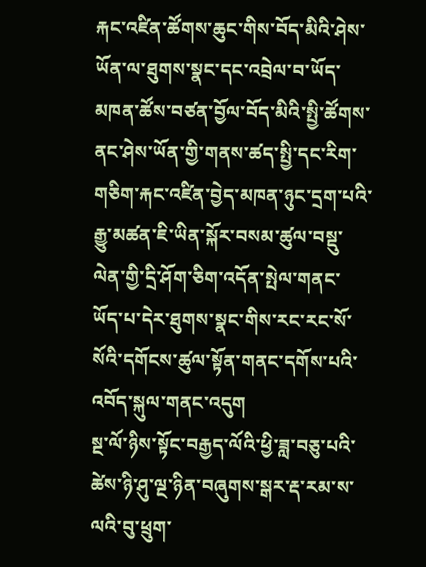རྐང་འཛིན་ཚོགས་ཆུང་གིས་བོད་མིའི་ཤེས་ཡོན་ལ་ཐུགས་སྣང་དང་འབྲེལ་བ་ཡོད་མཁན་ཚོས་བཙན་བྱོལ་བོད་མིའི་སྤྱི་ཚོགས་ནང་ཤེས་ཡོན་གྱི་གནས་ཚད་སྤྱི་དང་རིག་གཅིག་རྐང་འཛིན་བྱེད་མཁན་ཉུང་དྲག་པའི་རྒྱུ་མཚན་ཇི་ཡིན་སྐོར་བསམ་ཚུལ་བསྡུ་ལེན་གྱི་དྲི་ཤོག་ཅིག་འདོན་སྤེལ་གནང་ཡོད་པ་དེར་ཐུགས་སྣང་གིས་རང་རང་སོ་སོའི་དགོངས་ཚུལ་སྟོན་གནང་དགོས་པའི་འབོད་སྐུལ་གནང་འདུག
སྔ་ལོ་ཉིས་སྟོང་བརྒྱད་ལོའི་ཕྱི་ཟླ་བཅུ་པའི་ཚེས་ཉི་ཤུ་ལྔ་ཉིན་བཞུགས་སྒར་རྡ་རམ་ས་ལའི་བུ་ཕྲུག་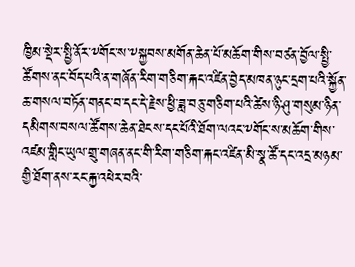ཁྱིམ་སྡེར་སྤྱི་ནོར་༸གོང་ས་༸སྐྱབས་མགོན་ཆེན་པོ་མཆོག་གིས་བཙན་བྱོལ་སྤྱི་ཚོགས་ནང་བོད་པའི་ན་གཞོན་རིག་གཅིག་རྐང་འཛིན་བྱེད་མཁན་ཉུང་དྲག་པའི་སྐྱོན་ཆ་གསལ་བཏོན་གནང་བ་དང་དེ་རྗེས་ཕྱི་ཟླ་བཅུ་གཅིག་པའི་ཚེས་ཉི་ཤུ་གསུམ་ཉིན་དམིགས་བསལ་ཚོགས་ཆེན་ཐེངས་དང་པོའི་ཐོག་ལའང་༸གོང་ས་མཆོག་གིས་འཛམ་གླིང་ཡུལ་གྲུ་གཞན་ནང་གི་རིག་གཅིག་རྐང་འཛིན་མི་སྣ་ཚོ་དང་འདྲ་མཉམ་གྱི་ཐོག་ནས་རང་རྐྱ་འཕེར་བའི་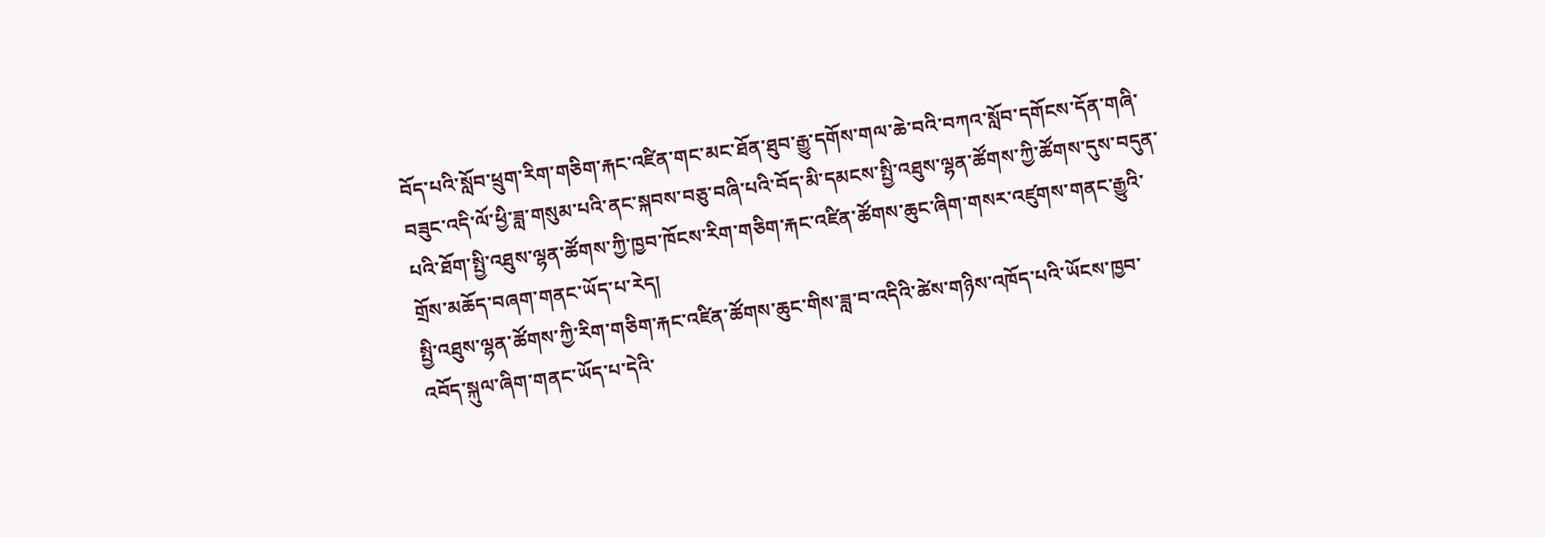བོད་པའི་སློབ་ཕྲུག་རིག་གཅིག་རྐང་འཛིན་གང་མང་ཐོན་ཐུབ་རྒྱུ་དགོས་གལ་ཆེ་བའི་བཀའ་སློབ་དགོངས་དོན་གཞི་བཟུང་འདི་ལོ་ཕྱི་ཟླ་གསུམ་པའི་ནང་སྐབས་བཅུ་བཞི་པའི་བོད་མི་དམངས་སྤྱི་འཐུས་ལྷན་ཚོགས་ཀྱི་ཚོགས་དུས་བདུན་པའི་ཐོག་སྤྱི་འཐུས་ལྷན་ཚོགས་ཀྱི་ཁྱབ་ཁོངས་རིག་གཅིག་རྐང་འཛིན་ཚོགས་ཆུང་ཞིག་གསར་འཛུགས་གནང་རྒྱུའི་གྲོས་མཆོད་བཞག་གནང་ཡོད་པ་རེད།
སྤྱི་འཐུས་ལྷན་ཚོགས་ཀྱི་རིག་གཅིག་རྐང་འཛིན་ཚོགས་ཆུང་གིས་ཟླ་བ་འདིའི་ཚེས་གཉིས་འཁོད་པའི་ཡོངས་ཁྱབ་འབོད་སྐུལ་ཞིག་གནང་ཡོད་པ་དེའི་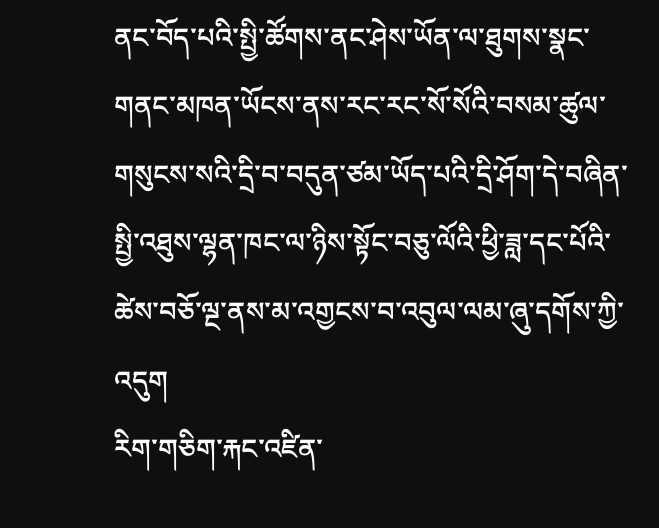ནང་བོད་པའི་སྤྱི་ཚོགས་ནང་ཤེས་ཡོན་ལ་ཐུགས་སྣང་གནང་མཁན་ཡོངས་ནས་རང་རང་སོ་སོའི་བསམ་ཚུལ་གསུངས་སའི་དྲི་བ་བདུན་ཙམ་ཡོད་པའི་དྲི་ཤོག་དེ་བཞིན་སྤྱི་འཐུས་ལྷན་ཁང་ལ་ཉིས་སྟོང་བཅུ་ལོའི་ཕྱི་ཟླ་དང་པོའི་ཚེས་བཅོ་ལྔ་ནས་མ་འགྱངས་བ་འབུལ་ལམ་ཞུ་དགོས་ཀྱི་འདུག
རིག་གཅིག་རྐང་འཛིན་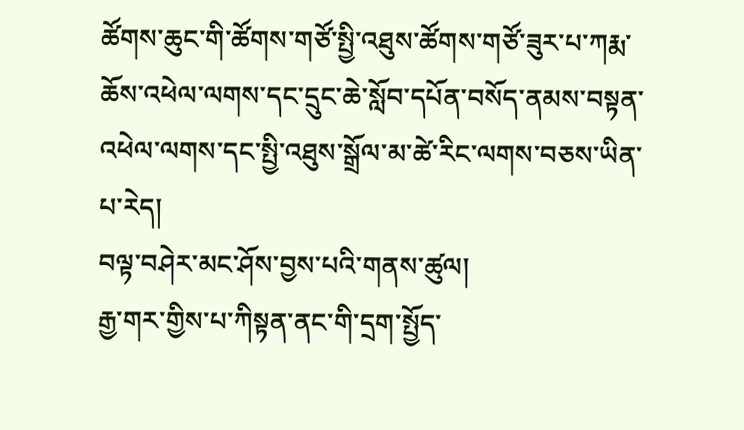ཚོགས་ཆུང་གི་ཚོགས་གཙོ་སྤྱི་འཐུས་ཚོགས་གཙོ་ཟུར་པ་ཀརྨ་ཆོས་འཕེལ་ལགས་དང་དྲུང་ཆེ་སློབ་དཔོན་བསོད་ནམས་བསྟན་འཕེལ་ལགས་དང་སྤྱི་འཐུས་སྒྲོལ་མ་ཚེ་རིང་ལགས་བཅས་ཡིན་པ་རེད།
བལྟ་བཤེར་མང་ཤོས་བྱས་པའི་གནས་ཚུལ།
རྒྱ་གར་གྱིས་པ་ཀིསྟན་ནང་གི་དྲག་སྤྱོད་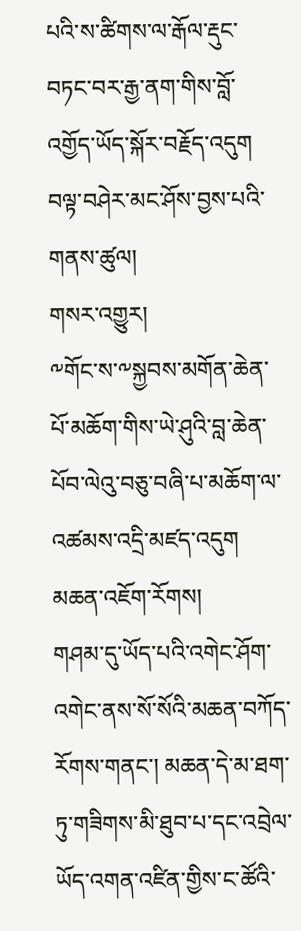པའི་ས་ཚིགས་ལ་རྒོལ་རྡུང་བཏང་བར་རྒྱ་ནག་གིས་བློ་འགྱོད་ཡོད་སྐོར་བརྗོད་འདུག
བལྟ་བཤེར་མང་ཤོས་བྱས་པའི་གནས་ཚུལ།
གསར་འགྱུར།
༸གོང་ས་༸སྐྱབས་མགོན་ཆེན་པོ་མཆོག་གིས་ཡེ་ཤུའི་བླ་ཆེན་པོབ་ལེའུ་བཅུ་བཞི་པ་མཆོག་ལ་འཚམས་འདྲི་མཛད་འདུག
མཆན་འཇོག་རོགས།
གཤམ་དུ་ཡོད་པའི་འགེང་ཤོག་འགེང་ནས་སོ་སོའི་མཆན་བཀོད་རོགས་གནང་། མཆན་དེ་མ་ཐག་ཏུ་གཟིགས་མི་ཐུབ་པ་དང་འབྲེལ་ཡོད་འགན་འཛིན་གྱིས་ང་ཚོའི་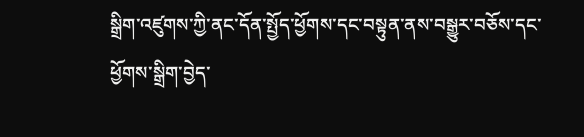སྒྲིག་འཛུགས་ཀྱི་ནང་དོན་སྤྱོད་ཕྱོགས་དང་བསྟུན་ནས་བསྒྱུར་བཅོས་དང་ཕྱོགས་སྒྲིག་བྱེད་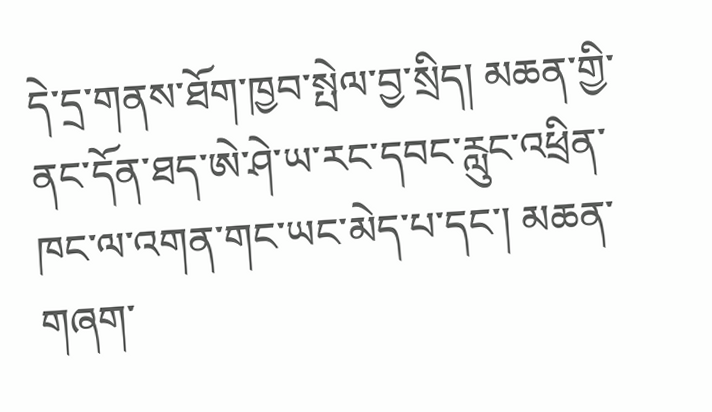དེ་དྲ་གནས་ཐོག་ཁྱབ་སྤེལ་བྱ་སྲིད། མཆན་གྱི་ནང་དོན་ཐད་ཨེ་ཤེ་ཡ་རང་དབང་རླུང་འཕྲིན་ཁང་ལ་འགན་གང་ཡང་མེད་པ་དང་། མཆན་གཞག་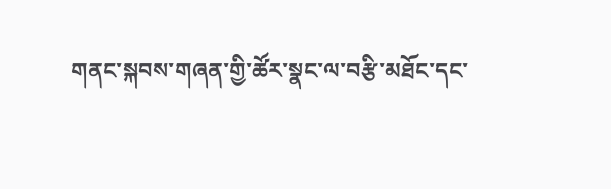གནང་སྐབས་གཞན་གྱི་ཚོར་སྣང་ལ་བརྩི་མཐོང་དང་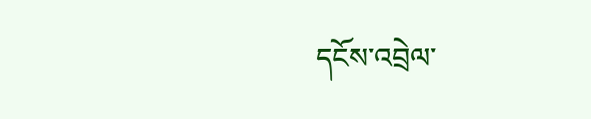དངོས་འབྲེལ་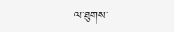ལ་ཐུགས་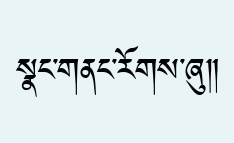སྣང་གནང་རོགས་ཞུ༎